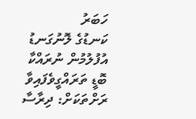ހަބަރު
ކަނޑުގެ ލޮނުގަނޑު އުފުލުމުން ނުރައްކާ ބޮޑީ ތަރައްގީވެފައިވާ ރަށްތަކަށް: ދިރާސާ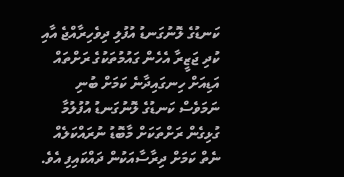ކަނޑުގެ ލޮނުގަނޑު އުފުލި ދިވެހިރާއްޖެ އާއި ކުދި ޖަޒީރާ އެހެން ގައުމުތަކުގެ ރަށްތައް އަޑިއަށް ހިނގައިދާނެ ކަމަށް ބުނި ނަމަވެސް ކަނޑުގެ ލޮނުގަނޑު އުފުލުމާ ގުޅިގެން ރަށްތަކަށް މާބޮޑު ނުރައްކަލެއް ނެތް ކަމަށް ދިރާސާއަކުން ދައްކައިފި އެވެ.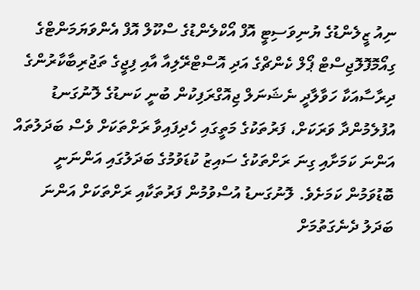ނިއު ޒީލެންޑުގެ ޔުނިވަސިޓީ އޮފް އޯކްލެންޑުގެ ސްކޫލް އޮފް އެންވަޔަމަންޓްގެ ގިއޯމޮފޮލޮޖިސްޓް ޕޯލް ކެންޗްގެ އަދި އޮސްޓްރޭލިއާ އާއި ފިޖީގެ ތަޖުރިބާކާރުންގެ ދިރާސާއަކާ ހަވާލާދީ ނެޝަނަލް ޖިއޮގްރަފިކުން ބުނީ ކަނޑުގެ ލޮނުގަނޑު އުފުލެމުންދާ ވަރަކަށް، ފަރުތަކުގެ މަތީގައި ހެދިފައިވާ ރަށްތަކަށް ވެސް ބަދަލުތައް އަންނަ ކަމަށާއި ގިނަ ރަށްތަކުގެ ސައިޒު ކުޑަވުމުގެ ބަދަލުގައި އަންނަނީ ބޮޑުވަމުން ކަމަށެވެ. ލޮނުގަނޑު އުސްވުމުން ފަރުތަކާއި ރަށްތަކަށް އަންނަ ބަދަލު ދެނެގަތުމަށް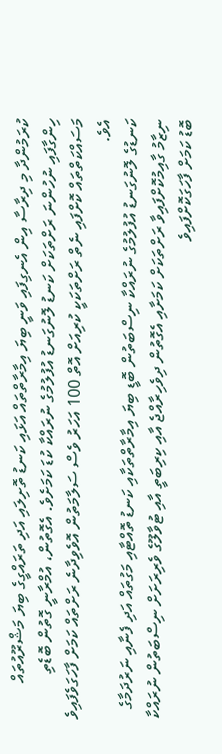ކުރަމުންދާ މި ދިރާސާ އިން އެނގިފައި ވަނީ ބިޔަ އިމާރާތްތައް އަޅައި ކަނޑު ތޮށިލައި އަދި ތަރައްގީގެ ބިޔަ މަޝްރޫއުތައް ހިންގާފައި ނުހުންނަ ރަށްތަކަށް ކަނޑު ލޮނުގަނޑު އުފުލުމުގެ ނުރައްކާ ކުޑަ ކަމަށެވެ. އެގޮތުން، އުމްރާނީ ގޮތުން ބޮޑެތި މަސައްކަތްތައް ކޮށްފައި ނެތް ރަށްތަކަކީ ކުރިއަށް އޮތް 100 އަހަރު ވެސް ސަލާމަތުން އޮވެވިދާނެ ރަށްތައް ކަމަށް ފާހަގަވެފައިވެ އެވެ.
ކަނޑުގެ ލޮނުގަނޑު އުފުލުމުގެ ނުރައްކާ ނިސްބަތުން ބޮޑީ ބިޔަ އިމާރާތްތަކާއި ކަނޑު ތޮއްޓާއި މަގުތައް އަދި ފެނާއި ނަރުދަމާގެ ނިޒާމު ގާއިމުކޮށްފައިވާ ރަށްތަކަށް ކަމަށާއި އެގޮތުން ދިވެހިރާއްޖެ އާއި ކިރިބަތީ އާއި ޓުވާލޫގެ ވެރިރަށަށް ނިސްބަތުން ނުރައްކާ ބޮޑު ކަމަށް ފާހަގަކޮށްފައިވެ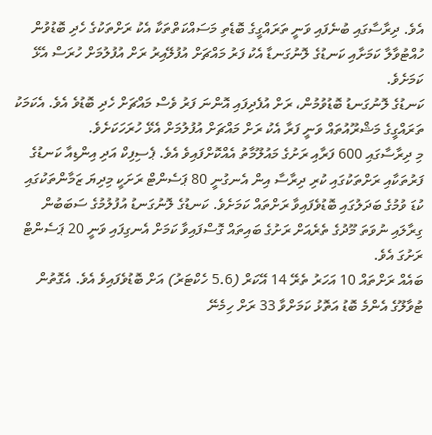އެވެ. ދިރާސާގައި ބުނެފައި ވަނީ ތަރައްގީގެ ބޮޑެތި މަސައްކަތްތަކާ އެކު ރަށްތަކުގެ ހެދި ބޮޑުވުން ހުއްޓުވާލާ ކަމަށާއި ކަނޑުގެ ލޮނުގަނޑާ އެކު ފަރު މައްޗަށް އުފުލޭއިރު ރަށް އުފުލުމަށް ހުރަސް އެޅޭ ކަމަށެވެ.
ކަނޑުގެ ލޮނުގަނޑު ބޮޑުވުމުން، ރަށް އުފެދިފައި އޮންނަ ފަރު ވެސް މައްޗަށް ހެދި ބޮޑުވެ އެވެ. އެކަމަކު ތަރައްގީގެ މަޝްރޫއުތައް ވަނީ ފަރާ އެކު ރަށް މައްޗަށް އުފުލުމަށް އެޅޭ ހުރަހަކަށެވެ.
މި ދިރާސާގައި 600 ފަރާއި ރަށުގެ މައުލޫމާތު އެއްކޮށްފައިވެ އެވެ. ޕެސިފިކް އަދި އިންޑިއާ ކަނޑުގެ ފަރުތަކާއި ރަށްތަކުގައި ކުރި ދިރާސާ އިން އެނގުނީ 80 ޕަސެންޓް ރަށަކީ މިދިޔަ ޒަމާންތަކުގައި ކުޑަ ވުމުގެ ބަދަލުގައި ބޮޑުވެފައިވާ ރަށްތައް ކަމަށެވެ. ކަނޑުގެ ލޮނުގަނޑު އުފުލުމުގެ ސަބަބުން ގިރާލައި ނުވަތަ މޫދުގެ ތެރެއަށް ރަށުގެ ބައިތައް ގޮސްފައިވާ ކަމަށް އެނގިފައި ވަނީ 20 ޕަސެންޓް ރަށުގަ އެވެ.
ބައެއް ރަށްތައް 10 އަހަރު ތެރޭ 14 އޭކަރް (5.6 ހެކްޓަރު) އަށް ބޮޑުވެފައިވެ އެވެ. އެގޮތުން ޓުވާލޫގެ އެންމެ ބޮޑު އަތޮޅު ކަމަށްވާ 33 ރަށް ހިމެނޭ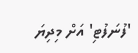'ފުނަފުޓި' އަށް މިދިޔަ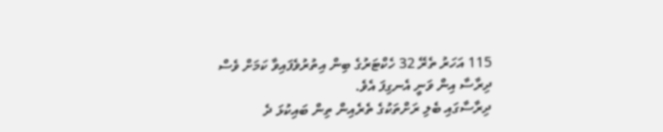115 އަހަރު ތެރޭ 32 ހެކްޓަރުގެ ބިން އިތުރުވެފައިވާ ކަމަށް ވެސް ދިރާސާ އިން ވަނީ އެނގިފަ އެވެ.
ދިރާސާގައި ބެލި ރަށްތަކުގެ ތެރެއިން ތިން ބައިކުޅަ ދެ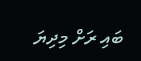ބައި ރަށް މިދިޔަ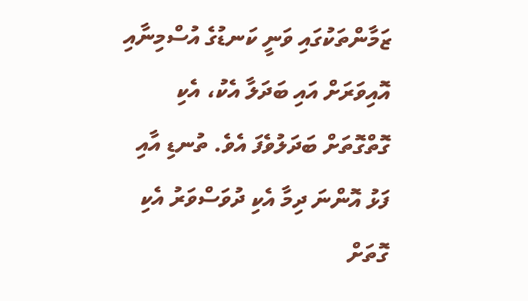ޒަމާންތަކުގައި ވަނީ ކަނޑުގެ އުސްމިނާއި އޮއިވަރަށް އައި ބަދަލާ އެކު، އެކި ގޮތްގޮތަށް ބަދަލުވެފަ އެވެ. ތުނޑި އާއި ފަޅު އޮންނަ ދިމާ އެކި ދުވަސްވަރު އެކި ގޮތަށް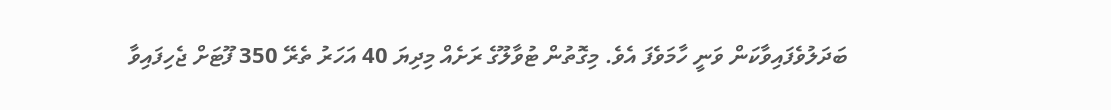ބަދަލުވެފައިވާކަން ވަނީ ހާމަވެފަ އެވެ. މިގޮތުން ޓުވާލޫގެ ރަށެއް މިދިޔަ 40 އަހަރު ތެރޭ 350 ފޫޓަށް ޖެހިފައިވާ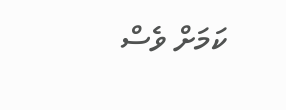ކަމަށް ވެސް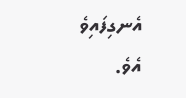އެނގިފައިވެ އެވެ.